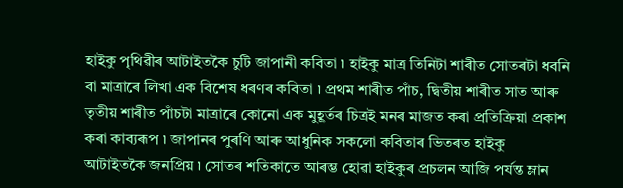হাইকু পৃথিৱীৰ আটাইতকৈ চুটি জাপানী কবিতা ৷ হাইকু মাত্ৰ তিনিটা শাৰীত সোতৰটা ধবনি বা মাত্ৰাৰে লিখা এক বিশেষ ধৰণৰ কবিতা ৷ প্ৰথম শাৰীত পাঁচ, দ্বিতীয় শাৰীত সাত আৰু তৃতীয় শাৰীত পাঁচটা মাত্ৰাৰে কোনো এক মুহূৰ্তৰ চিত্ৰই মনৰ মাজত কৰা প্ৰতিক্ৰিয়া প্ৰকাশ কৰা কাব্যৰূপ ৷ জাপানৰ পুৰণি আৰু আধুনিক সকলো কবিতাৰ ভিতৰত হাইকু আটাইতকৈ জনপ্ৰিয় ৷ সোতৰ শতিকাতে আৰম্ভ হোৱা হাইকুৰ প্ৰচলন আজি পৰ্যন্ত ম্লান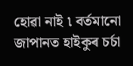হোৱা নাই ৷ বৰ্তমানো জাপানত হাইকুৰ চৰ্চা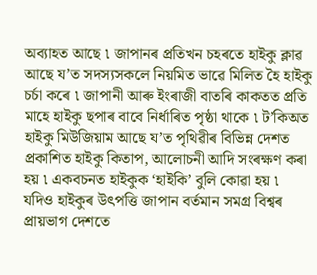অব্যাহত আছে ৷ জাপানৰ প্ৰতিখন চহৰতে হাইকু ক্লাৱ আছে য’ত সদস্যসকলে নিয়মিত ভাৱে মিলিত হৈ হাইকু চৰ্চা কৰে ৷ জাপানী আৰু ইংৰাজী বাতৰি কাকতত প্ৰতি মাহে হাইকু ছপাৰ বাবে নিৰ্ধাৰিত পৃষ্ঠা থাকে ৷ ট’কিঅত হাইকু মিউজিয়াম আছে য’ত পৃথিৱীৰ বিভিন্ন দেশত প্ৰকাশিত হাইকু কিতাপ, আলোচনী আদি সংৰক্ষণ কৰা হয় ৷ একবচনত হাইকুক ‘হাইকি’ বুলি কোৱা হয় ৷
যদিও হাইকুৰ উৎপত্তি জাপান বৰ্তমান সমগ্ৰ বিশ্বৰ প্ৰায়ভাগ দেশতে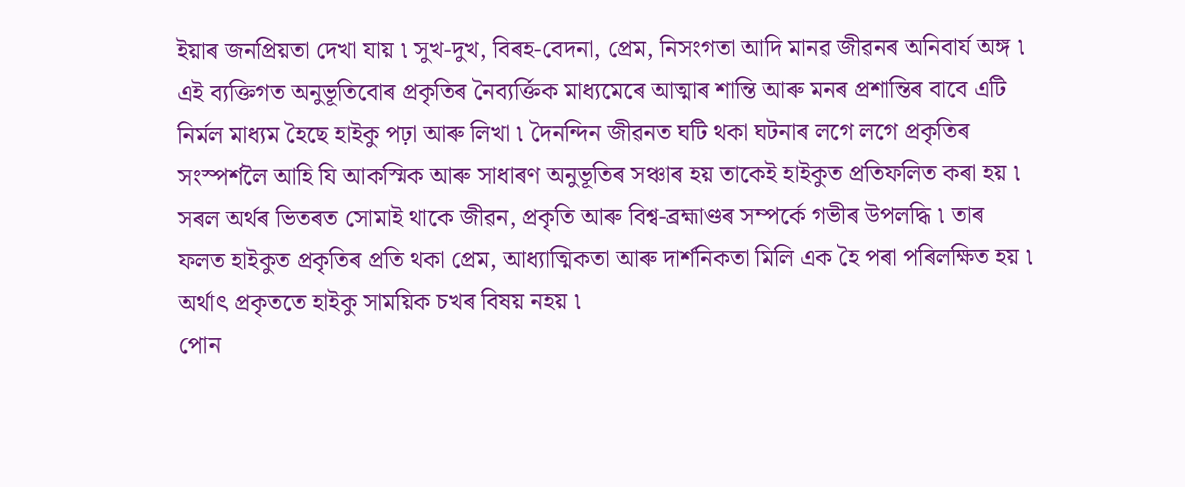ইয়াৰ জনপ্ৰিয়তা দেখা যায় ৷ সুখ-দুখ, বিৰহ-বেদনা, প্ৰেম, নিসংগতা আদি মানৱ জীৱনৰ অনিবাৰ্য অঙ্গ ৷ এই ব্যক্তিগত অনুভূতিবোৰ প্ৰকৃতিৰ নৈব্যৰ্ক্তিক মাধ্যমেৰে আত্মাৰ শান্তি আৰু মনৰ প্ৰশান্তিৰ বাবে এটি নিৰ্মল মাধ্যম হৈছে হাইকু পঢ়া আৰু লিখা ৷ দৈনন্দিন জীৱনত ঘটি থকা ঘটনাৰ লগে লগে প্ৰকৃতিৰ সংস্পৰ্শলৈ আহি যি আকস্মিক আৰু সাধাৰণ অনুভূতিৰ সঞ্চাৰ হয় তাকেই হাইকুত প্ৰতিফলিত কৰা হয় ৷ সৰল অৰ্থৰ ভিতৰত সোমাই থাকে জীৱন, প্ৰকৃতি আৰু বিশ্ব-ব্ৰহ্মাণ্ডৰ সম্পৰ্কে গভীৰ উপলদ্ধি ৷ তাৰ ফলত হাইকুত প্ৰকৃতিৰ প্ৰতি থকা প্ৰেম, আধ্যাত্মিকতা আৰু দাৰ্শনিকতা মিলি এক হৈ পৰা পৰিলক্ষিত হয় ৷ অৰ্থাৎ প্ৰকৃততে হাইকু সাময়িক চখৰ বিষয় নহয় ৷
পোন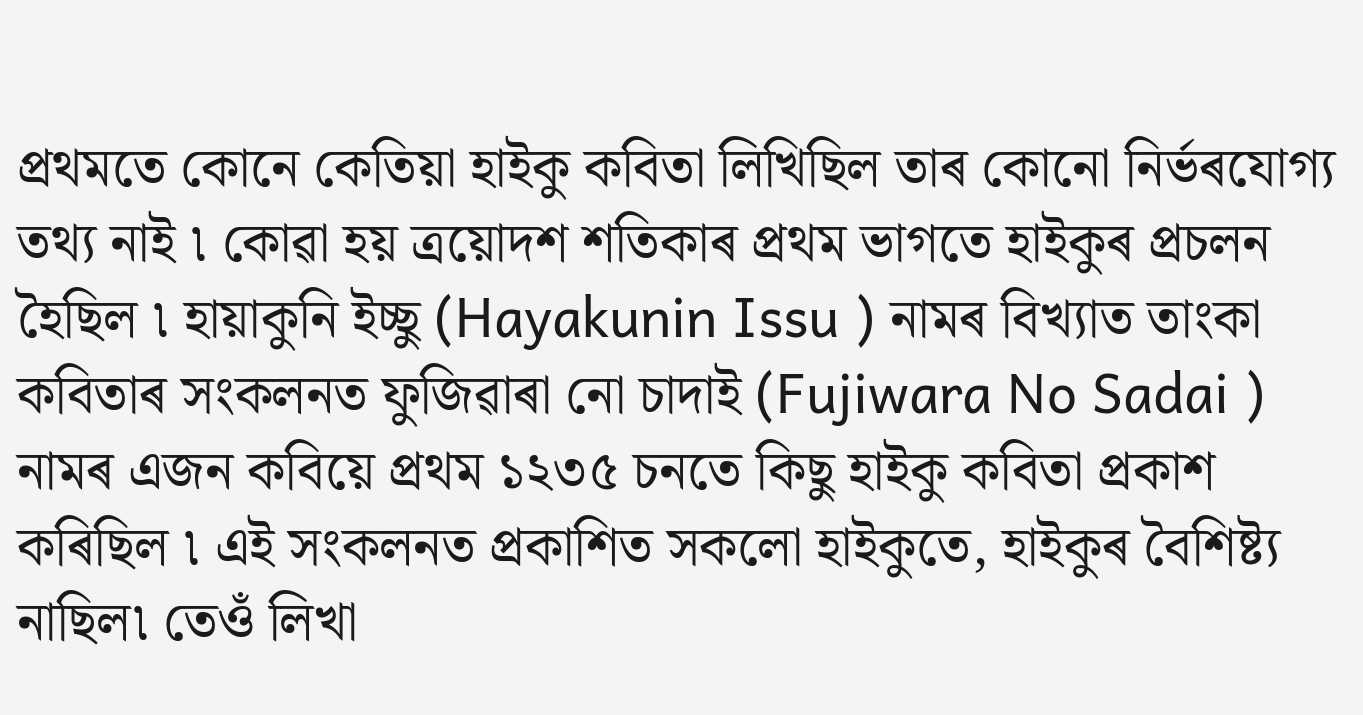প্ৰথমতে কোনে কেতিয়া হাইকু কবিতা লিখিছিল তাৰ কোনো নিৰ্ভৰযোগ্য তথ্য নাই ৷ কোৱা হয় ত্ৰয়োদশ শতিকাৰ প্ৰথম ভাগতে হাইকুৰ প্ৰচলন হৈছিল ৷ হায়াকুনি ইচ্ছু (Hayakunin Issu ) নামৰ বিখ্যাত তাংকা কবিতাৰ সংকলনত ফুজিৱাৰা নো চাদাই (Fujiwara No Sadai ) নামৰ এজন কবিয়ে প্ৰথম ১২৩৫ চনতে কিছু হাইকু কবিতা প্ৰকাশ কৰিছিল ৷ এই সংকলনত প্ৰকাশিত সকলো হাইকুতে, হাইকুৰ বৈশিষ্ট্য নাছিল৷ তেওঁ লিখা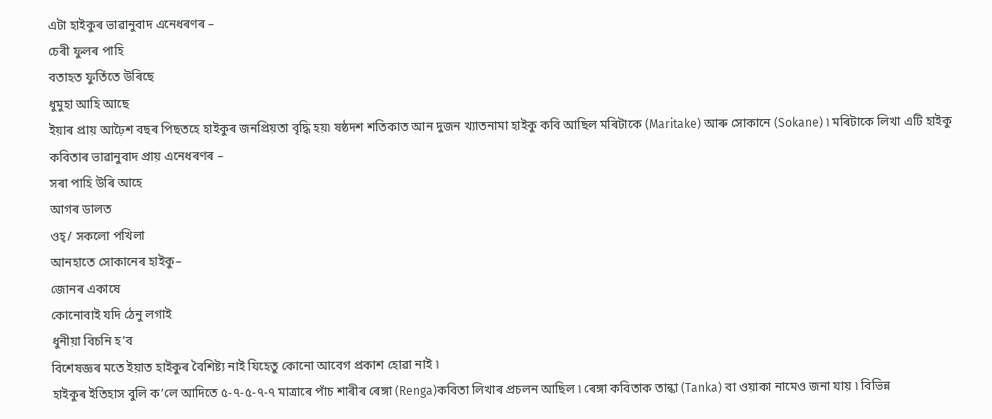এটা হাইকুৰ ভাৱানুবাদ এনেধৰণৰ –
চেৰী ফুলৰ পাহি
বতাহত ফুৰ্তিতে উৰিছে
ধুমুহা আহি আছে
ইয়াৰ প্ৰায় আঢ়ৈশ বছৰ পিছতহে হাইকুৰ জনপ্ৰিয়তা বৃদ্ধি হয়৷ ষষ্ঠদশ শতিকাত আন দুজন খ্যাতনামা হাইকু কবি আছিল মৰিটাকে (Maritake) আৰু সোকানে (Sokane) ৷ মৰিটাকে লিখা এটি হাইকু কবিতাৰ ভাৱানুবাদ প্ৰায় এনেধৰণৰ –
সৰা পাহি উৰি আহে
আগৰ ডালত
ওহ্/ সকলো পখিলা
আনহাতে সোকানেৰ হাইকু–
জোনৰ একাষে
কোনোবাই যদি ঠেনু লগাই
ধুনীয়া বিচনি হ’ব
বিশেষজ্ঞৰ মতে ইয়াত হাইকুৰ বৈশিষ্ট্য নাই যিহেতু কোনো আবেগ প্ৰকাশ হোৱা নাই ৷
হাইকুৰ ইতিহাস বুলি ক’লে আদিতে ৫-৭-৫-৭-৭ মাত্ৰাৰে পাঁচ শাৰীৰ ৰেঙ্গা (Renga)কবিতা লিখাৰ প্ৰচলন আছিল ৷ ৰেঙ্গা কবিতাক তান্কা (Tanka) বা ওয়াকা নামেও জনা যায় ৷ বিভিন্ন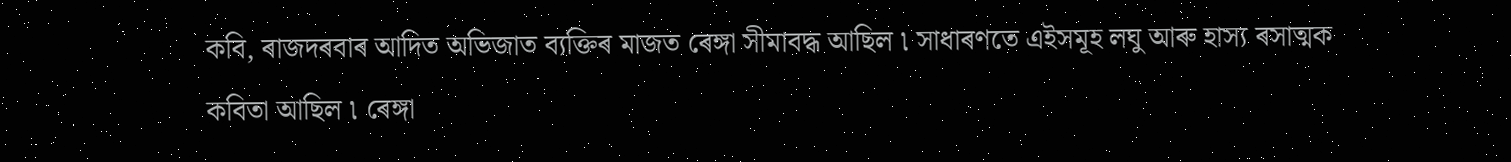কবি, ৰাজদৰবাৰ আদিত অভিজাত ব্যক্তিৰ মাজত ৰেঙ্গা সীমাবদ্ধ আছিল ৷ সাধাৰণতে এইসমূহ লঘু আৰু হাস্য ৰসাত্মক কবিতা আছিল ৷ ৰেঙ্গা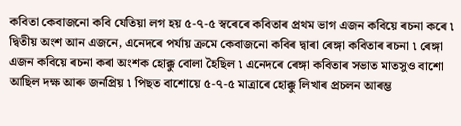কবিতা কেবাজনো কবি যেতিয়া লগ হয় ৫-৭-৫ স্বৰেৰে কবিতাৰ প্ৰথম ভাগ এজন কবিয়ে ৰচনা কৰে ৷ দ্বিতীয় অংশ আন এজনে, এনেদৰে পৰ্যায় ক্ৰমে কেবাজনো কবিৰ দ্বাৰা ৰেঙ্গা কবিতাৰ ৰচনা ৷ ৰেঙ্গা এজন কবিয়ে ৰচনা কৰা অংশক হোক্কু বোলা হৈছিল ৷ এনেদৰে ৰেঙ্গা কবিতাৰ সভাত মাতসুও বাশো আছিল দক্ষ আৰু জনপ্ৰিয় ৷ পিছত বাশোয়ে ৫-৭-৫ মাত্ৰাৰে হোক্কু লিখাৰ প্ৰচলন আৰম্ভ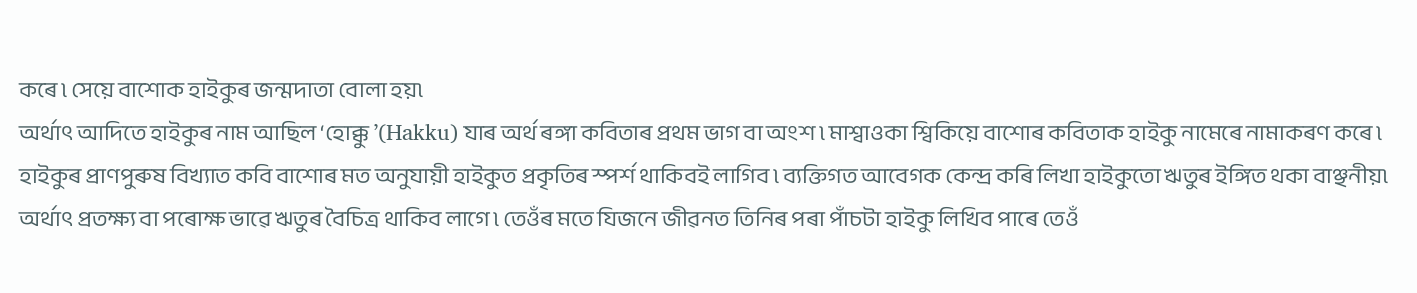কৰে ৷ সেয়ে বাশোক হাইকুৰ জন্মদাতা বোলা হয়৷
অৰ্থাৎ আদিতে হাইকুৰ নাম আছিল ‘হোক্কু ’(Hakku) যাৰ অৰ্থ ৰঙ্গা কবিতাৰ প্ৰথম ভাগ বা অংশ ৷ মাশ্বাওকা শ্বিকিয়ে বাশোৰ কবিতাক হাইকু নামেৰে নামাকৰণ কৰে ৷ হাইকুৰ প্ৰাণপুৰুষ বিখ্যাত কবি বাশোৰ মত অনুযায়ী হাইকুত প্ৰকৃতিৰ স্পৰ্শ থাকিবই লাগিব ৷ ব্যক্তিগত আবেগক কেন্দ্ৰ কৰি লিখা হাইকুতো ঋতুৰ ইঙ্গিত থকা বাঞ্ছনীয়৷ অৰ্থাৎ প্ৰতক্ষ্য বা পৰোক্ষ ভাৱে ঋতুৰ বৈচিত্ৰ থাকিব লাগে ৷ তেওঁৰ মতে যিজনে জীৱনত তিনিৰ পৰা পাঁচটা হাইকু লিখিব পাৰে তেওঁ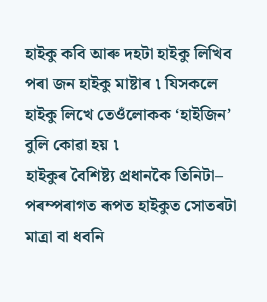হাইকু কবি আৰু দহটা হাইকু লিখিব পৰা জন হাইকু মাষ্টাৰ ৷ যিসকলে হাইকু লিখে তেওঁলোকক ‘হাইজিন’ বুলি কোৱা হয় ৷
হাইকুৰ বৈশিষ্ট্য প্ৰধানকৈ তিনিটা– পৰম্পৰাগত ৰূপত হাইকুত সোতৰটা মাত্ৰা বা ধবনি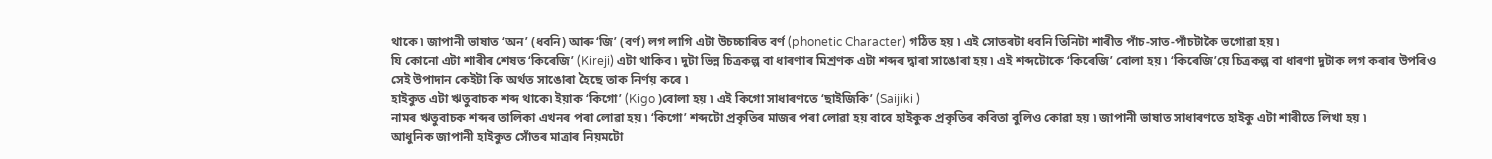থাকে ৷ জাপানী ভাষাত ‘অন’ (ধবনি) আৰু ‘জি’ (বৰ্ণ) লগ লাগি এটা উচচ্চাৰিত বৰ্ণ (phonetic Character) গঠিত হয় ৷ এই সোতৰটা ধবনি তিনিটা শাৰীত পাঁচ-সাত-পাঁচটাকৈ ভগোৱা হয় ৷
যি কোনো এটা শাৰীৰ শেষত ‘কিৰেজি’ (Kireji) এটা থাকিব ৷ দুটা ভিন্ন চিত্ৰকল্প বা ধাৰণাৰ মিশ্ৰণক এটা শব্দৰ দ্বাৰা সাঙোৰা হয় ৷ এই শব্দটোকে ‘কিৰেজি’ বোলা হয় ৷ ‘কিৰেজি’য়ে চিত্ৰকল্প বা ধাৰণা দুটাক লগ কৰাৰ উপৰিও সেই উপাদান কেইটা কি অৰ্থত সাঙোৰা হৈছে তাক নিৰ্ণয় কৰে ৷
হাইকুত এটা ঋতুবাচক শব্দ থাকে৷ ইয়াক ‘কিগো’ (Kigo )বোলা হয় ৷ এই কিগো সাধাৰণতে ‘ছাইজিকি’ (Saijiki )
নামৰ ঋতুবাচক শব্দৰ তালিকা এখনৰ পৰা লোৱা হয় ৷ ‘কিগো’ শব্দটো প্ৰকৃতিৰ মাজৰ পৰা লোৱা হয় বাবে হাইকুক প্ৰকৃতিৰ কবিতা বুলিও কোৱা হয় ৷ জাপানী ভাষাত সাধাৰণতে হাইকু এটা শাৰীতে লিখা হয় ৷
আধুনিক জাপানী হাইকুত সোঁতৰ মাত্ৰাৰ নিয়মটো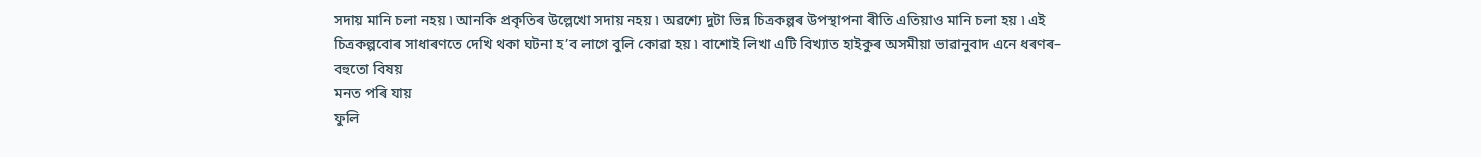সদায় মানি চলা নহয় ৷ আনকি প্ৰকৃতিৰ উল্লেখো সদায় নহয় ৷ অৱশ্যে দুটা ভিন্ন চিত্ৰকল্পৰ উপস্থাপনা ৰীতি এতিয়াও মানি চলা হয় ৷ এই চিত্ৰকল্পবোৰ সাধাৰণতে দেখি থকা ঘটনা হ’ব লাগে বুলি কোৱা হয় ৷ বাশোই লিখা এটি বিখ্যাত হাইকুৰ অসমীয়া ভাৱানুবাদ এনে ধৰণৰ–
বহুতো বিষয়
মনত পৰি যায়
ফুলি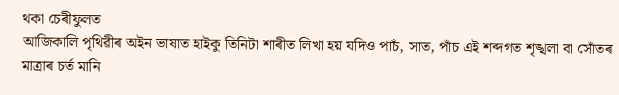থকা চেৰীফুলত
আজিকালি পৃথিৱীৰ অইন ভাষাত হাইকু তিনিটা শাৰীত লিখা হয় যদিও পাচঁ, সাত, পাঁচ এই শব্দগত শৃঙ্খলা বা সোঁতৰ মাত্ৰাৰ চৰ্ত মানি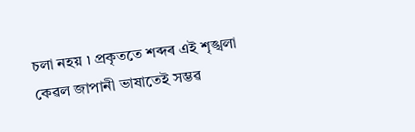চলা নহয় ৷ প্ৰকৃততে শব্দৰ এই শৃঙ্খলা কেৱল জাপানী ভাষাতেই সম্ভৱ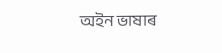অইন ভাষাৰ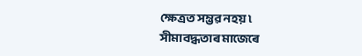ক্ষেত্ৰত সম্ভৱ নহয় ৷
সীমাবদ্ধতাৰ মাজেৰে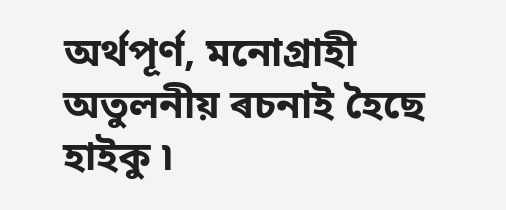অৰ্থপূৰ্ণ, মনোগ্ৰাহী অতুলনীয় ৰচনাই হৈছে হাইকু ৷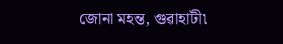জোনা মহন্ত, গুৱাহাটী৷